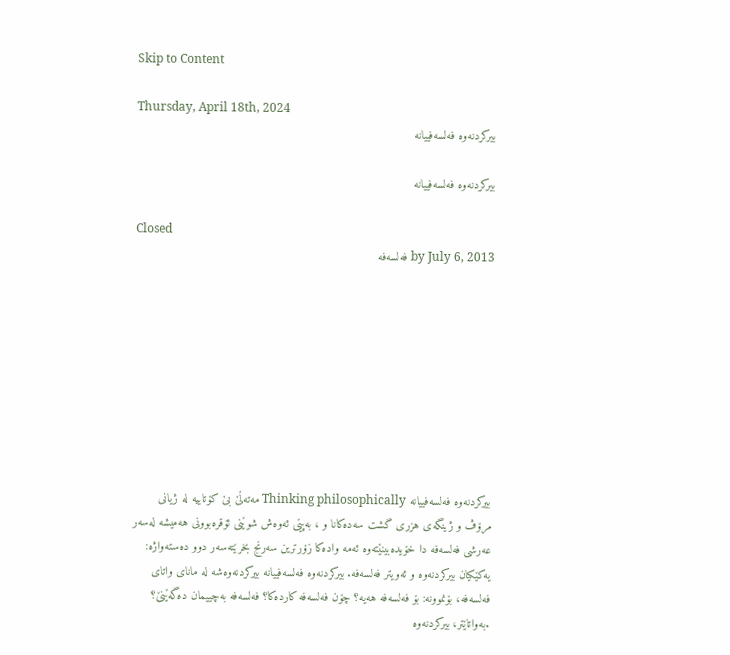Skip to Content

Thursday, April 18th, 2024
بیرکردنه‌وه‌ فه‌لسه‌فییانه‌

بیرکردنه‌وه‌ فه‌لسه‌فییانه‌

Closed
by July 6, 2013 فەلسەفە









بیرکردنه‌وه‌ فه‌لسه‌فییانه‌ Thinking philosophically مه‌ته‌ڵێ بێ کۆتاییه‌ له‌ ژیانی مرۆڤ و ژینگه‌ی هزری گشت سه‌ده‌کانا و ، به‌پێی ئه‌وه‌ش شوێنی ئۆقره‌بوونی هه‌میشه‌ له‌سه‌ر عه‌رشی فه‌لسه‌فه‌ دا خۆیده‌بینێته‌وه‌ ئه‌مه‌ واده‌کا زۆرترین سه‌رنج بخرێته‌سه‌ر دوو ده‌سته‌واژه‌: یه‌کێکیان بیرکردنه‌وه‌ و ئه‌ویتر فه‌لسه‌فه‌. بیرکردنه‌وه‌ فه‌لسه‌فییانه‌ بیرکردنه‌وه‌شه‌ له‌ مانای واتای فه‌لسه‌فه‌، بۆنموونه‌: بۆ فه‌لسه‌فه‌ هه‌یه‌؟ چۆن فه‌لسه‌فه‌ کارده‌کا؟ فه‌لسه‌فه‌ به‌چییمان ده‌گه‌ێنێ؟ .به‌واتاێتر، بیرکردنه‌وه‌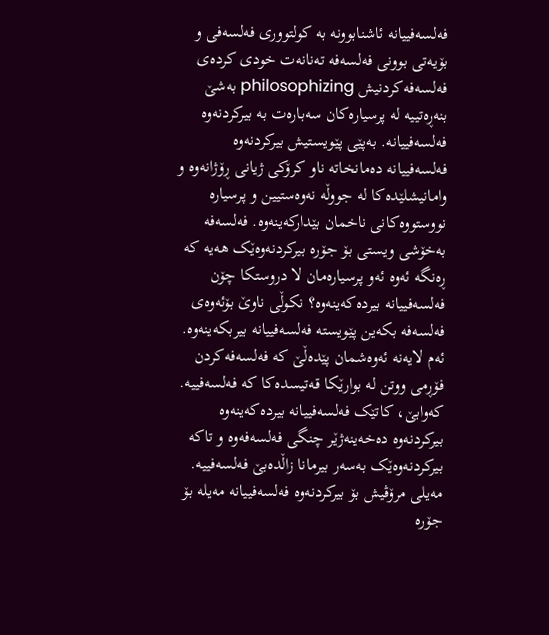فه‌لسه‌فییانه‌ ئاشنابوونه‌ به‌ کولتووری فه‌لسه‌فی و بۆیه‌تی بوونی فه‌لسه‌فه‌ ته‌نانه‌ت خودی کرده‌ی فه‌لسه‌فه‌کردنیش philosophizing به‌شێ بنه‌ڕه‌تییه‌ له‌ پرسیاره‌کان سه‌باره‌ت به‌ بیرکردنه‌وه‌ فه‌لسه‌فییانه‌. به‌پێی پێویستیش بیرکردنه‌وه‌ فه‌لسه‌فییانه‌ ده‌مانخاته‌ ناو کرۆکی ژیانی ڕۆژانه‌وه‌ و وامانیشلێده‌کا له‌ جووڵه‌ نه‌وه‌ستیین و پرسیاره‌ نووستووه‌کانی ناخمان بێدارکه‌ینه‌وه‌. فه‌لسه‌فه‌ به‌خۆشی ویستی بۆ جۆره‌ بیرکردنه‌وه‌ێک هه‌یه‌ که‌ ڕه‌نگه‌ ئه‌وه‌ ئه‌و پرسیاره‌مان لا دروستکا چۆن فه‌لسه‌فییانه‌ بیرده‌که‌ینه‌وه‌؟ نکوڵی ناوێ بۆئه‌وه‌ی فه‌لسه‌فه‌ بکه‌ین پێویسته‌ فه‌لسه‌فییانه‌ بیربکه‌ینه‌وه‌. ئه‌م لایه‌نه‌ ئه‌وه‌شمان پێده‌ڵێ که‌ فه‌لسه‌فه‌کردن فۆڕمی ووتن له‌ بوارێکا قه‌تیسده‌کا که‌ فه‌لسه‌فییه‌. که‌وابێ، کاتێک فه‌لسه‌فییانه‌ بیرده‌که‌ینه‌وه‌ بیرکردنه‌وه‌ ده‌خه‌ینه‌ژێر چنگی فه‌لسه‌فه‌وه‌ و تاکه‌ بیرکردنه‌وه‌ێک به‌سه‌ر بیرمانا زاڵده‌بێ فه‌لسه‌فییه‌. مه‌یلی مرۆڤیش بۆ بیرکردنه‌وه‌ فه‌لسه‌فییانه‌ مه‌یله‌ بۆ جۆره‌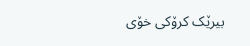بیرێک کرۆکی خۆی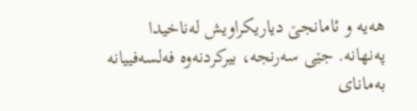هه‌یه‌ و ئامانجێ دیاریکراویش له‌ناخیدا په‌نهانه‌. جێی سه‌رنجه‌، بیرکردنه‌وه‌ فه‌لسه‌فییانه‌ به‌مانای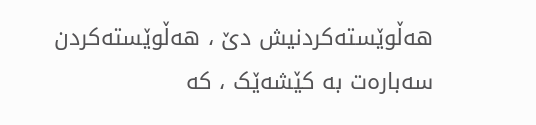هه‌ڵوێسته‌کردنیش دێ ، هه‌ڵوێسته‌کردن سه‌باره‌ت به‌ کێشه‌ێک ، که‌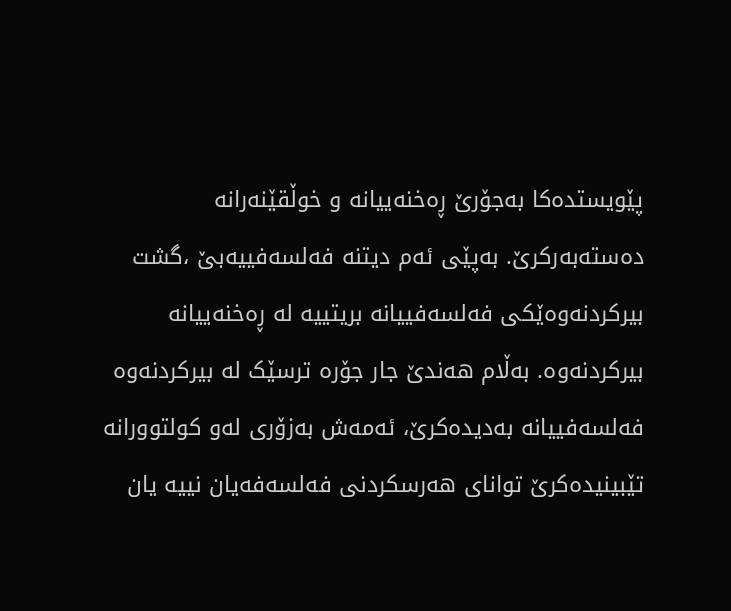پێویستده‌کا به‌جۆرێ ڕه‌خنه‌ییانه‌ و خوڵقێنه‌رانه‌ ده‌سته‌به‌رکرێ. به‌پێی ئه‌م دیتنه‌ فه‌لسه‌فییه‌بێ ،گشت بیرکردنه‌وه‌ێکی فه‌لسه‌فییانه‌ بریتییه‌ له‌ ڕه‌خنه‌ییانه‌ بیرکردنه‌وه‌. به‌ڵام هه‌ندێ جار جۆره‌ ترسێک له‌ بیرکردنه‌وه‌ فه‌لسه‌فییانه‌ به‌دیده‌کرێ، ئه‌مه‌ش به‌زۆری له‌و کولتوورانه‌ تێبینیده‌کرێ توانای هه‌رسکردنی فه‌لسه‌فه‌یان نییه‌ یان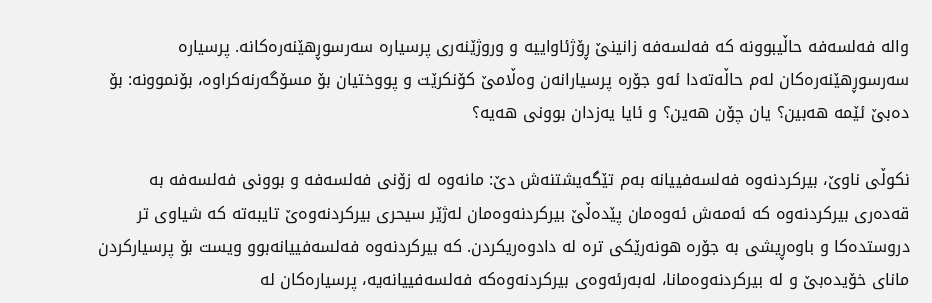واله‌ فه‌لسه‌فه‌ حاڵیبوونه‌ که‌ فه‌لسه‌فه‌ زانینێ ڕۆژئاواییه‌ و وروژێنه‌ری پرسیاره‌ سه‌رسوڕهێنه‌ره‌کانه‌. پرسیاره‌ سه‌رسوڕهێنه‌ره‌کان له‌م حاڵه‌ته‌دا ئه‌و جۆره‌ پرسیارانه‌ن وه‌ڵامێ کۆنکرێت و پووختیان بۆ مسۆگه‌رنه‌کراوه‌، بۆنموونه‌: بۆ ده‌بێ ئێمه‌ هه‌بین؟ یان چۆن هه‌ین؟ و ئایا یه‌زدان بوونی هه‌یه‌؟

نکوڵی ناوێ، بیرکردنه‌وه‌ فه‌لسه‌فییانه‌ به‌م تێگه‌یشتنه‌ش دێ: مانه‌وه‌ له‌ زۆنی فه‌لسه‌فه‌ و بوونی فه‌لسه‌فه‌ به‌ قه‌ده‌ری بیرکردنه‌وه‌ که‌ ئه‌مه‌ش ئه‌وه‌مان پێده‌ڵێ بیرکردنه‌وه‌مان له‌ژێر سیحری بیرکردنه‌وه‌ێ تایبه‌ته‌ که‌ شیاوی تر دروستده‌کا و باوه‌ڕیشی به‌ جۆره‌ هونه‌رێکی تره‌ له‌ دادوه‌ریکردن. که‌ بیرکردنه‌وه‌ فه‌لسه‌فییانه‌بوو ویست بۆ پرسیارکردن مانای خۆیده‌بێ و له‌ بیرکردنه‌وه‌مانا، له‌به‌رئه‌وه‌ی بیرکردنه‌وه‌که‌ فه‌لسه‌فییانه‌یه‌، پرسیاره‌کان له‌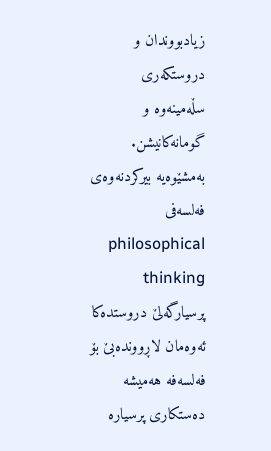زیادبووندان و دروستکه‌ری سڵه‌مینه‌وه‌ و گومانه‌کانیشن. به‌مشێوه‌یه‌ بیرکردنه‌وه‌ی فه‌لسه‌فی philosophical thinking پرسیارگه‌لێ دروستده‌کا ئه‌وه‌مان لاڕوونده‌بێ بۆ فه‌لسه‌فه‌ هه‌میشه‌ ده‌ستکاری پرسیاره‌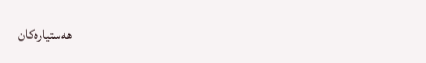هه‌ستیاره‌کان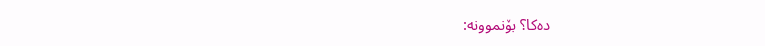ده‌کا؟ بۆنموونه‌: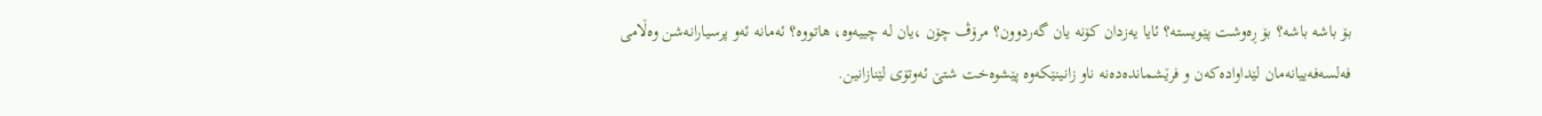بۆ باشه‌ باشه‌؟ بۆ ڕه‌وشت پێویسته‌؟ ئایا یه‌زدان کۆنه‌ یان گه‌ردوون؟ مرۆڤ چۆن ،یان له‌ چییه‌وه‌، هاتووه‌؟ ئه‌مانه‌ ئه‌و پرسیارانه‌شن وه‌ڵامی فه‌لسه‌فه‌ییانه‌مان لێداواده‌که‌ن و فرێشمانده‌ده‌نه‌ ناو زانینێکه‌وه‌ پێشوه‌خت شتێ ئه‌وتۆی لێنازانین.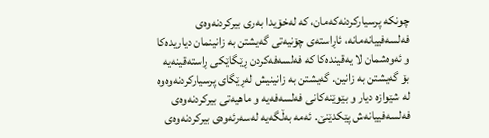چونکه‌ پرسیارکردنه‌که‌مان، که‌ له‌خۆیدا به‌ری بیرکردنه‌وه‌ی فه‌لسه‌فییانه‌مانه‌، ئاڕاسته‌ی چۆنیه‌تی گه‌یشتن به‌ زانینمان دیاریده‌کا و ئه‌وه‌شمان لا یه‌قینده‌کا که‌ فه‌لسه‌فه‌کردن ڕێگاێکی ڕاسته‌قینه‌یه‌ بۆ گه‌یشتن به‌ زانین. گه‌یشتن به‌ زانینیش له‌ڕێگای پرسیارکردنه‌وه‌وه‌ له‌ شێوازه‌ دیار و بێوێنه‌کانی فه‌لسه‌فه‌یه‌ و ماهیه‌تی بیرکردنه‌وه‌ی فه‌لسه‌فییانه‌ش پێکدێنێ. ئه‌مه‌ به‌ڵگه‌یه‌ له‌سه‌رئه‌وه‌ی بیرکردنه‌وه‌ی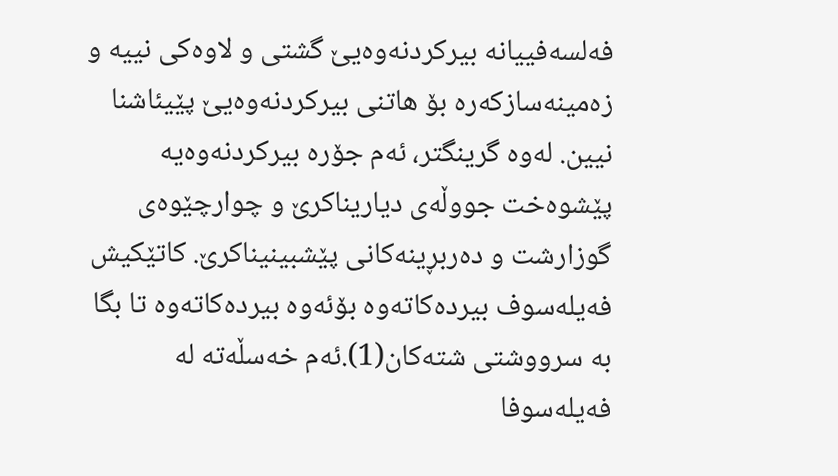فه‌لسه‌فییانه‌ بیرکردنه‌وه‌یێ گشتی و لاوه‌کی نییه‌ و زه‌مینه‌سازکه‌ره‌ بۆ هاتنی بیرکردنه‌وه‌یێ پێیئاشنا نیین. له‌وه‌ گرینگتر، ئه‌م جۆره‌ بیرکردنه‌وه‌یه‌ پێشوه‌خت جووڵه‌ی دیاریناکرێ و چوارچێوه‌ی گوزارشت و ده‌ربڕینه‌کانی پێشبینیناکرێ. کاتێکیش فه‌یله‌سوف بیرده‌کاته‌وه‌ بۆئه‌وه‌ بیرده‌کاته‌وه‌ تا بگا به‌ سرووشتی شته‌کان(1).ئه‌م خه‌سڵه‌ته‌ له‌ فه‌یله‌سوفا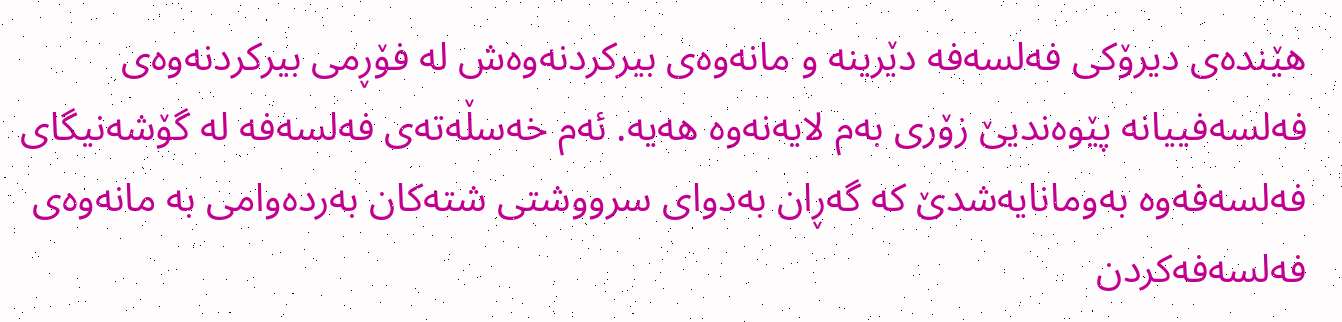هێنده‌ی دیرۆکی فه‌لسه‌فه‌ دێرینه‌ و مانه‌وه‌ی بیرکردنه‌وه‌ش له‌ فۆڕمی بیرکردنه‌وه‌ی فه‌لسه‌فییانه‌ پێوه‌ندیێ زۆری به‌م لایه‌نه‌وه‌ هه‌یه‌. ئه‌م خه‌سڵه‌ته‌ی فه‌لسه‌فه‌ له‌ گۆشه‌نیگای فه‌لسه‌فه‌وه‌ به‌ومانایه‌شدێ که‌ گه‌ڕان به‌دوای سرووشتی شته‌کان به‌رده‌وامی به‌ مانه‌وه‌ی فه‌لسه‌فه‌کردن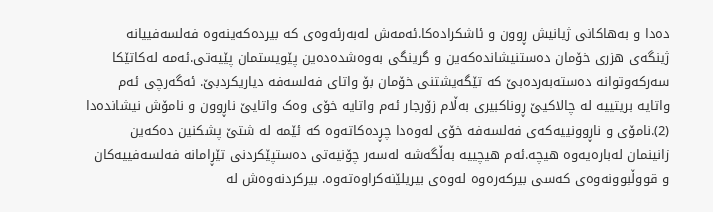ده‌دا و به‌هاکانی ژیانیش ڕوون و ئاشکراده‌کا.ئه‌مه‌ش له‌به‌رئه‌وه‌ی که‌ بیرده‌که‌ینه‌وه‌ فه‌لسه‌فییانه‌ ژینگه‌ی هزری خۆمان ده‌ستنیشانده‌که‌ین و گرینگی به‌وه‌شده‌ده‌ین پێویستمان پێیه‌تی.ئه‌مه‌ له‌کاتێکا سه‌رکه‌وتوانه‌ ده‌سته‌به‌رده‌بێ که‌ تێگه‌یشتنی خۆمان بۆ واتای فه‌لسه‌فه‌ دیاریکردبێ. ئه‌گه‌رچی ئه‌م واتایه‌ بریتییه‌ له‌ چالاکیێ ڕوناکبیری به‌ڵام زۆرجار ئه‌م واتایه‌ خۆی وه‌ک واتایێ ناڕوون و نامۆش نیشانده‌دا (2).نامۆی و ناڕوونییه‌که‌ی فه‌لسه‌فه‌ خۆی له‌وه‌دا چڕده‌کاته‌وه‌ که‌ ئێمه‌ له‌ شتێ پشکنین ده‌که‌ین زانینمان له‌باره‌یه‌وه‌ هیچه‌.ئه‌م هیچییه‌ به‌ڵگه‌شه‌ له‌سه‌ر چۆنیه‌تی ده‌ستپێکردنی تێڕامانه‌ فه‌لسه‌فییه‌کان و قووڵبوونه‌وه‌ی که‌سی بیرکه‌ره‌وه‌ له‌وه‌ی بیریلێنه‌کراوه‌ته‌وه‌. بیرکردنه‌وه‌ش له‌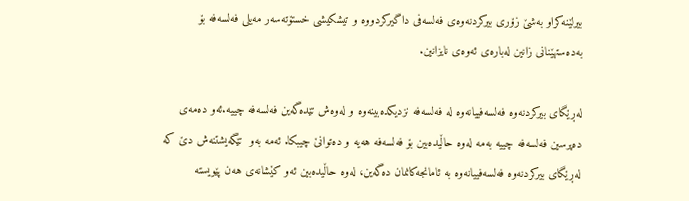بیرلێنه‌کراو به‌شێ زۆری بیرکردنه‌وه‌ی فه‌لسه‌فی داگیرکردووه‌ و تیشکیشی خستۆته‌سه‌ر مه‌یلی فه‌لسه‌فه‌ بۆ به‌ده‌ستهێنانی زانین له‌باره‌ی ئه‌وه‌ی نایزانین.

له‌ڕێگای بیرکردنه‌وه‌ فه‌لسه‌فییانه‌وه‌ له‌ فه‌لسه‌فه‌ نزدیکده‌بینه‌وه‌ و له‌وه‌ش تێده‌گه‌ین فه‌لسه‌فه‌ چییه‌.ئه‌و ده‌مه‌ی ده‌پرسین فه‌لسه‌فه‌ چییه‌ به‌مه‌ له‌وه‌ حاڵیده‌بین بۆ فه‌لسه‌فه‌ هه‌یه‌ و ده‌توانێ چیبکا. ئه‌مه‌ به‌و  تێگه‌یشتنه‌ش دێ که‌ له‌ڕێگای بیرکردنه‌وه‌ فه‌لسه‌فییانه‌وه‌ به‌ ئامانجه‌کانمان ده‌گه‌ین، له‌وه‌ حاڵیده‌بین ئه‌و کێشانه‌ی هه‌ن پێویسته‌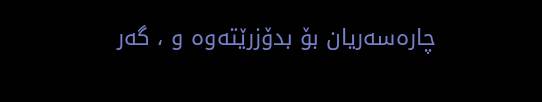چاره‌سه‌ریان بۆ بدۆزرێته‌وه‌ و ، گه‌ر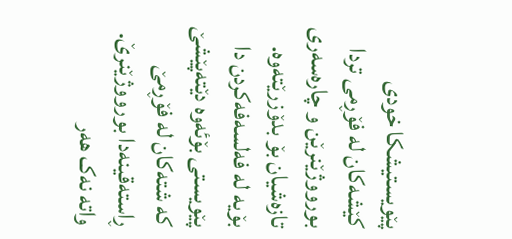پێویستیشکا خودی کێشه‌کان له‌ فۆڕمی تردا بورووژێنرێن و چاره‌سه‌ری تازه‌شیان بۆ بدۆزرێته‌وه‌. بۆیه‌ له‌ فه‌لسه‌فه‌کردن دا پێویستی بۆئه‌وه‌ دێته‌پێشێ که‌ شته‌کان له‌ فۆڕمێ ڕاسته‌قینه‌دا بورووژێنرێ. واته‌ نه‌ک هه‌ر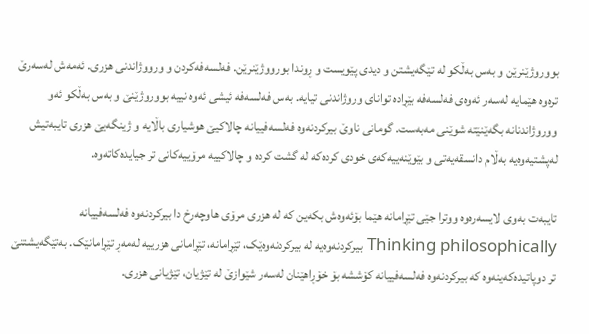بووروژێنرێن و به‌س به‌ڵکو له‌ تێگه‌یشتن و دیدی پێویست و ڕوندا بورووژێنرێن. فه‌لسه‌فه‌کردن و ورووژاندنی هزری. ئه‌مه‌ش له‌سه‌رێ تره‌وه‌ هێمایه‌ له‌سه‌ر ئه‌وه‌ی فه‌لسه‌فه‌ بێڕاده‌ توانای وروژاندنی تیایه‌. به‌س فه‌لسه‌فه‌ ئیشی ئه‌وه‌ نییه‌ بووروژێنێ و به‌س به‌ڵکو ئه‌و ووروژاندنانه‌ بگه‌ێنێته‌ شوێنی مه‌به‌ست. گومانی ناوێ بیرکردنه‌وه‌ فه‌لسه‌فییانه‌ چالاکیێ هوشیاری باڵایه‌ و ژینگه‌یێ هزری تایبه‌تیش له‌پشتیه‌وه‌یه‌ به‌ڵام دانسقه‌یه‌تی و بێوێنه‌ییه‌که‌ی خودی کرده‌که‌ له‌ گشت کرده‌ و چالاکییه‌ مرۆییه‌کانی تر جیایده‌کاته‌وه‌.

تایبه‌ت به‌وی لایسه‌ره‌وه‌ ووترا جێی تێڕامانه‌ هێما بۆئه‌وه‌ش بکه‌ین که‌ له‌ هزری مرۆی هاوچه‌رخ دا بیرکردنه‌وه‌ فه‌لسه‌فییانه‌  Thinking philosophically بیرکردنه‌وه‌یه‌ له‌ بیرکردنه‌وه‌ێک، تێڕامانه‌، تێڕامانی هزرییه‌ له‌مه‌ڕ تێڕامانێک. به‌تێگه‌یشتنێ تر دوپاتیده‌که‌ینه‌وه‌ که‌ بیرکردنه‌وه‌ فه‌لسه‌فییانه‌ کۆششه‌ بۆ خۆڕاهێنان له‌سه‌ر شێوازێ له‌ تێژیان، تێژیانی هزری.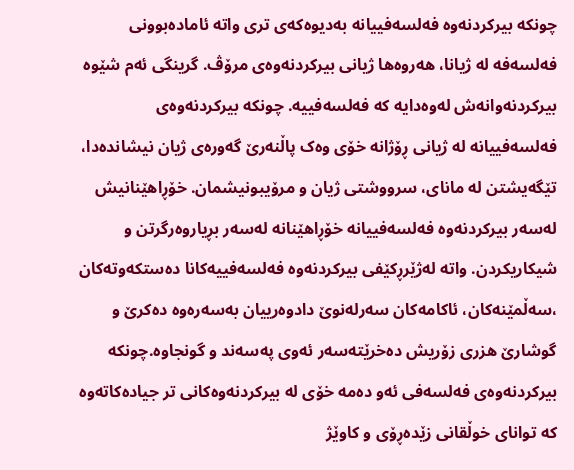چونکه‌ بیرکردنه‌وه‌ فه‌لسه‌فییانه‌ به‌دیوه‌که‌ی تری واته‌ ئاماده‌بوونی فه‌لسه‌فه‌ له‌ ژیانا، هه‌روه‌ها ژیانی بیرکردنه‌وه‌ی مرۆڤ. گرینگی ئه‌م شێوه‌ بیرکردنه‌وانه‌ش له‌وه‌دایه‌ که‌ فه‌لسه‌فییه‌. چونکه‌ بیرکردنه‌وه‌ی فه‌لسه‌فییانه‌ له‌ ژیانی ڕۆژانه‌ خۆی وه‌ک پاڵنه‌رێ گه‌وره‌ی ژیان نیشانده‌دا، تێگه‌یشتن له‌ مانای، سرووشتی ژیان و مرۆیبونیشمان. خۆڕاهێنانیش له‌سه‌ر بیرکردنه‌وه‌ فه‌لسه‌فییانه‌ خۆڕاهێنانه‌ له‌سه‌ر بڕیاروه‌رگرتن و شیکاریکردن. واته‌ له‌ژێرڕکێفی بیرکردنه‌وه‌ فه‌لسه‌فییه‌کانا ده‌ستکه‌وته‌کان ،سه‌ڵمێنه‌کان، ئاکامه‌کان سه‌رله‌نوێ دادوه‌رییان به‌سه‌ره‌وه‌ ده‌کرێ و گوشارێ هزری زۆریش ده‌خرێته‌سه‌ر ئه‌وی په‌سه‌ند و گونجاوه‌.چونکه‌ بیرکردنه‌وه‌ی فه‌لسه‌فی ئه‌و ده‌مه‌ خۆی له‌ بیرکردنه‌وه‌کانی تر جیاده‌کاته‌وه‌ که‌ توانای خوڵقانی زێده‌ڕۆی و کاوێژ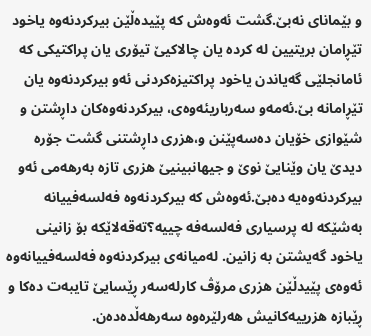و بێمانای نه‌بێ.گشت ئه‌وه‌ش که‌ پێیده‌ڵێن بیرکردنه‌وه‌ یاخود تێڕامان بریتیین له‌ کرده‌ یان چالاکیێ تیۆری یان پراکتیکی که‌ ئامانجلێی گه‌یاندن یاخود پراکتیزه‌کردنی ئه‌و بیرکردنه‌وه‌ یان تێڕامانه‌ بێ.ئه‌مه‌و سه‌رباریئه‌وه‌ی، بیرکردنه‌وه‌کان داڕشتن و شێوازی خۆیان ده‌سه‌پێنن و،هزری داڕشتنی گشت جۆره‌ دیدێ یان وێنایێ نوێ و جیهانبینیێ هزری تازه‌ به‌رهه‌می ئه‌و بیرکردنه‌وه‌یه‌ ده‌بێ.ئه‌وه‌ش که‌ بیرکردنه‌وه‌ فه‌لسه‌فییانه‌ به‌شێکه‌ له‌ پرسیاری فه‌لسه‌فه‌ چییه‌؟ته‌قه‌لاێکه‌ بۆ زانینی یاخود گه‌یشتن به‌ زانین. له‌میانه‌ی بیرکردنه‌وه‌ فه‌لسه‌فییانه‌وه‌ ئه‌وه‌ی پێیدڵێن هزری مرۆڤ کارله‌سه‌ر ڕێسایێ تایبه‌ت ده‌کا و ڕێبازه‌ هزرییه‌کانیش هه‌رلێره‌وه‌ سه‌رهه‌ڵده‌ده‌ن.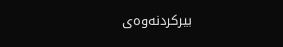بیرکردنه‌وه‌ی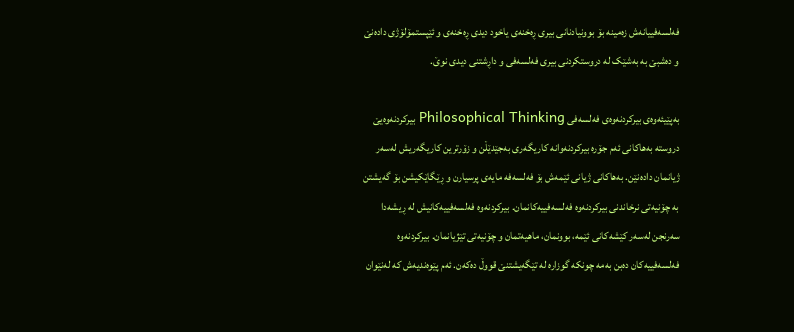فه‌لسه‌فییانه‌ش زه‌مینه‌ بۆ بوونیادنانی بیری ڕه‌خنه‌ی یاخود دیدی ڕه‌خنه‌ی و ئێپستمۆلۆژی داده‌نێ و ده‌شبێ به‌ به‌شێک له‌ دروستکردنی بیری فه‌لسه‌فی و داڕشتنی دیدی نوێ.

به‌پێیئه‌وه‌ی بیرکردنه‌وه‌ی فه‌لسه‌فی Philosophical Thinking بیرکردنه‌وه‌یێ دروسته‌ به‌هاکانی ئه‌م جۆره‌ بیرکردنه‌وانه‌ کاریگه‌ری به‌جێدێڵن و زۆرترین کاریگه‌ریش له‌سه‌ر ژیانمان داده‌نێن. به‌هاکانی ژیانی ئێمه‌ش بۆ فه‌لسه‌فه‌ مایه‌ی پرسیارن و ڕێگاێکیشن بۆ گه‌یشتن به‌ چۆنیه‌تی نرخاندنی بیرکردنه‌وه‌ فه‌لسه‌فییه‌کانمان. بیرکردنه‌وه‌ فه‌لسه‌فییه‌کانیش له‌ ڕیشه‌دا سه‌رنجن له‌سه‌ر کێشه‌کانی ئێمه‌، بوونمان، ماهیه‌تمان و چۆنیه‌تی تێژیانمان. بیرکردنه‌وه‌ فه‌لسه‌فییه‌کان ده‌بن به‌مه‌ چونکه‌ گوزاره‌ له‌ تێگه‌یشتنێ قووڵ ده‌که‌ن. ئه‌م پێوه‌ندیه‌ش که‌ له‌نێوان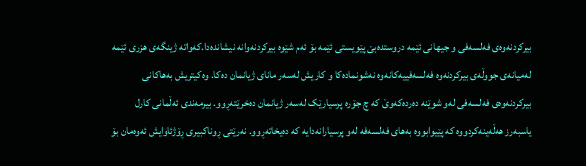بیرکردنه‌وه‌ی فه‌لسه‌فی و جیهانی ئێمه‌ دروستده‌بێ پێویستی ئێمه‌ بۆ ئه‌م شێوه‌ بیرکردنه‌وانه‌ نیشانده‌دا.که‌واته‌ ژینگه‌ی هزری ئێمه‌ له‌میانه‌ی جووڵه‌ی بیرکردنه‌وه‌ فه‌لسه‌فییه‌کانه‌وه‌ نه‌شونماده‌کا و کاریش له‌سه‌ر مانای ژیانمان ده‌کا. وه‌کیتریش به‌هاکانی بیرکردنه‌وه‌ی فه‌لسه‌فی له‌و شوێنه‌ ده‌رده‌که‌وێ که‌ چ جۆره‌ پرسیارێک له‌سه‌ر ژیانمان ده‌خرێته‌ڕوو. بیرمه‌ندی ئه‌ڵمانی کارل یاسبه‌رز هه‌ڵه‌ینه‌کردووه‌ که‌ پێیوابووه‌ به‌های فه‌لسه‌فه‌ له‌و پرسیارانه‌دایه‌ که‌ ده‌یخاته‌ڕوو. نه‌رێتی ڕوناکبیری ڕۆژئاوایش ئه‌وه‌مان بۆ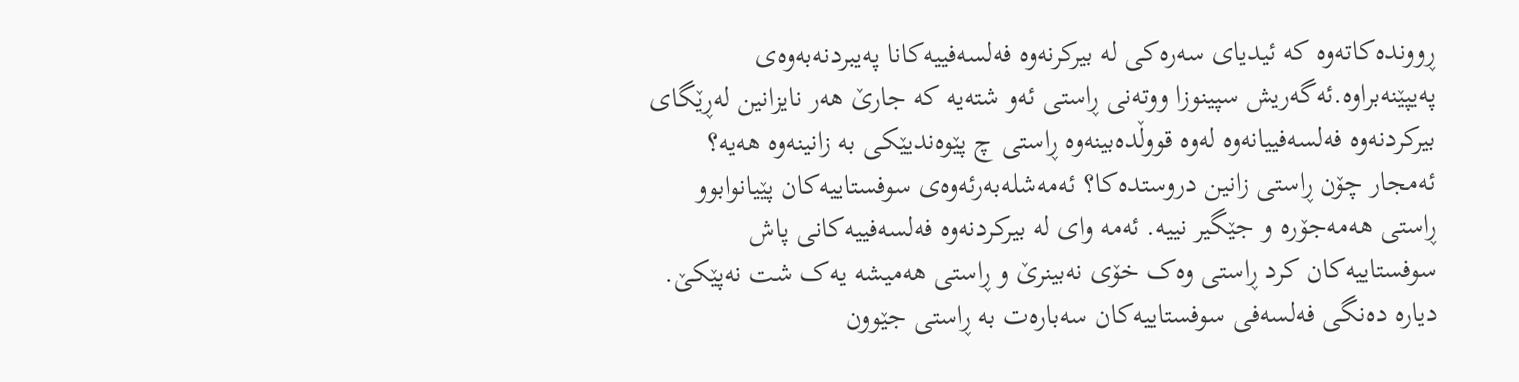ڕوونده‌کاته‌وه‌ که‌ ئیدیای سه‌ره‌کی له‌ بیرکرنه‌وه‌ فه‌لسه‌فییه‌کانا په‌یبردنه‌به‌وه‌ی په‌یپێنه‌براوه‌.ئه‌گه‌ریش سپینوزا ووته‌نی ڕاستی ئه‌و شته‌یه‌ که‌ جارێ هه‌ر نایزانین له‌ڕێگای بیرکردنه‌وه‌ فه‌لسه‌فییانه‌وه‌ له‌وه‌ قووڵده‌بینه‌وه‌ ڕاستی چ پێوه‌ندیێکی به‌ زانینه‌وه‌ هه‌یه‌؟ ئه‌مجار چۆن ڕاستی زانین دروستده‌کا؟ ئه‌مه‌شله‌به‌رئه‌وه‌ی سوفستاییه‌کان پێیانوابوو ڕاستی هه‌مه‌جۆره‌ و جێگیر نییه‌. ئه‌مه‌ وای له‌ بیرکردنه‌وه‌ فه‌لسه‌فییه‌کانی پاش سوفستاییه‌کان کرد ڕاستی وه‌ک خۆی نه‌بینرێ و ڕاستی هه‌میشه‌ یه‌ک شت نه‌پێکێ. دیاره‌ ده‌نگی فه‌لسه‌فی سوفستاییه‌کان سه‌باره‌ت به‌ ڕاستی جێوون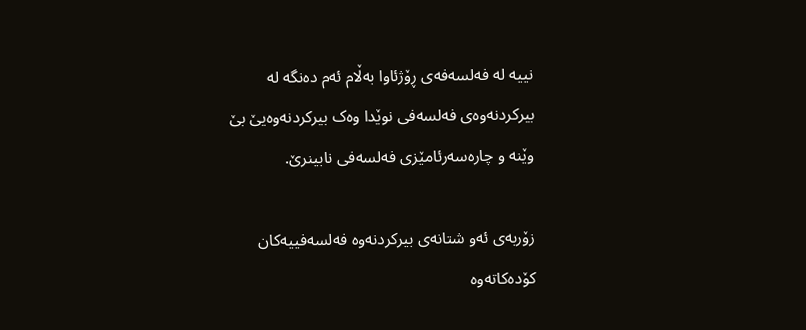نییه‌ له‌ فه‌لسه‌فه‌ی ڕۆژئاوا به‌ڵام ئه‌م ده‌نگه‌ له‌ بیرکردنه‌وه‌ی فه‌لسه‌فی نوێدا وه‌ک بیرکردنه‌وه‌یێ بێ وێنه‌ و چاره‌سه‌رئامێزی فه‌لسه‌فی نابینرێ.

زۆربه‌ی ئه‌و شتانه‌ی بیرکردنه‌وه‌ فه‌لسه‌فییه‌کان کۆده‌کاته‌وه‌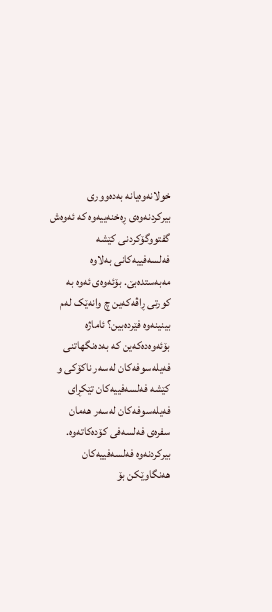خولانه‌وه‌یانه‌ به‌ده‌ووری بیرکردنه‌وه‌ی ڕه‌خنه‌ییه‌وه‌ که‌ ئه‌وه‌ش گفتووگۆکردنی کێشه‌ فه‌لسه‌فییه‌کانی به‌لاوه‌ مه‌به‌ستده‌بێ. بۆئه‌وه‌ی ئه‌وه‌ به‌ کورتی ڕاڤه‌که‌ین چ وانه‌ێک له‌م بینینه‌وه‌ فێرده‌بین؟ ئاماژه‌ بۆئه‌وه‌ده‌که‌ین که‌ به‌ده‌نگهاتنی فه‌یله‌سوفه‌کان له‌سه‌ر ناکۆکی و کێشه‌ فه‌لسه‌فییه‌کان تێکڕای فه‌یله‌سوفه‌کان له‌سه‌ر هه‌مان سفره‌ی فه‌لسه‌فی کۆده‌کاته‌وه‌. بیرکردنه‌وه‌ فه‌لسه‌فییه‌کان هه‌نگاوێکن بۆ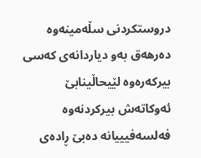دروستکردنی سڵه‌مینه‌وه‌ ده‌رهه‌ق به‌و دیاردانه‌ی که‌سی بیرکه‌ره‌وه‌ لێیحاڵینابێ ئه‌وکاته‌ش بیرکردنه‌وه‌ فه‌لسه‌فیییانه‌ ده‌بێ ڕاده‌ی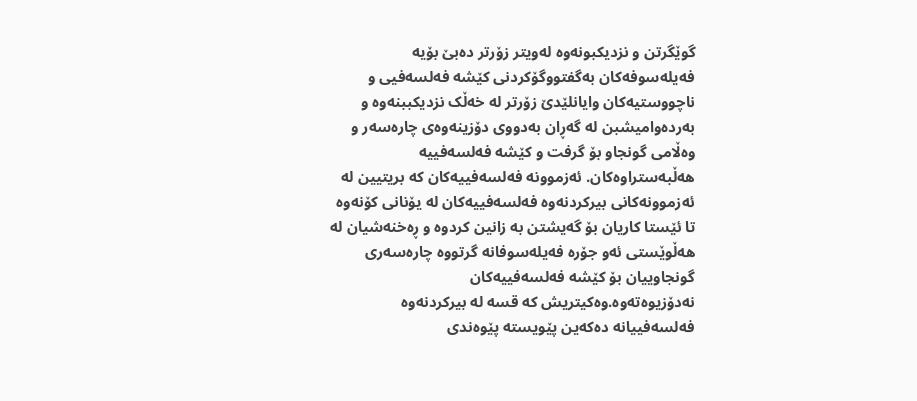گوێگرتن و نزدیکبونه‌وه‌ له‌ویتر زۆرتر ده‌بێ بۆیه‌ فه‌یله‌سوفه‌کان به‌گفتووگۆکردنی کێشه‌ فه‌لسه‌فیی و ناچووستیه‌کان وایانلێدێ زۆرتر له‌ خه‌ڵک نزدیکببنه‌وه‌ و به‌رده‌وامیشبن له‌ گه‌ڕان به‌دووی دۆزینه‌وه‌ی چاره‌سه‌ر و وه‌ڵامی گونجاو بۆ گرفت و کێشه‌ فه‌لسه‌فییه‌ هه‌ڵبه‌ستراوه‌کان. ئه‌زموونه‌ فه‌لسه‌فییه‌کان که‌ بریتیین له‌ ئه‌زموونه‌کانی بیرکردنه‌وه‌ فه‌لسه‌فییه‌کان له‌ یۆنانی کۆنه‌وه‌ تا ئێستا کاریان بۆ گه‌یشتن به‌ زانین کردوه‌ و ڕه‌خنه‌شیان له‌ هه‌ڵوێستی ئه‌و جۆره‌ فه‌یله‌سوفانه‌ گرتووه‌ چاره‌سه‌ری گونجاوییان بۆ کێشه‌ فه‌لسه‌فییه‌کان نه‌دۆزیوه‌ته‌وه‌.وه‌کیتریش که‌ قسه‌ له‌ بیرکردنه‌وه‌ فه‌لسه‌فییانه‌ ده‌که‌ین پێویسته‌ پێوه‌ندی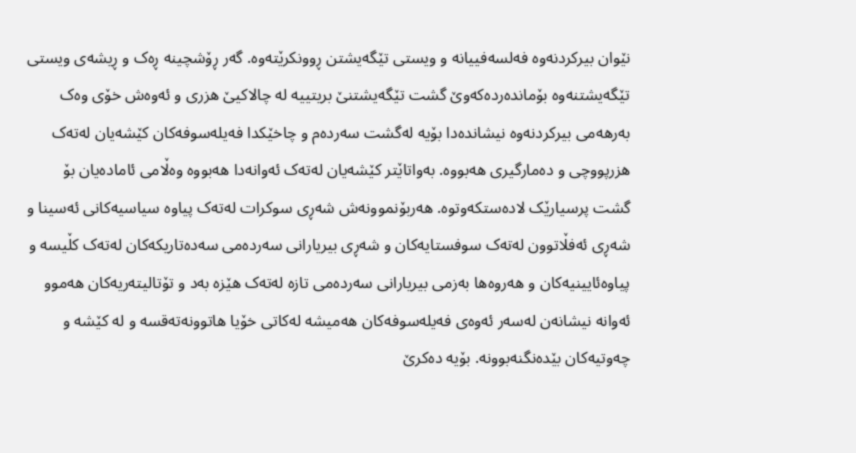نێوان بیرکردنه‌وه‌ فه‌لسه‌فییانه‌ و ویستی تێگه‌یشتن ڕوونکرێته‌وه‌. گه‌ر ڕۆشچینه‌ ڕه‌ک و ڕیشه‌ی ویستی تێگه‌یشتنه‌وه‌ بۆمانده‌رده‌که‌وێ گشت تێگه‌یشتنێ بریتییه‌ له‌ چالاکیێ هزری و ئه‌وه‌ش خۆی وه‌ک به‌رهه‌می بیرکردنه‌وه‌ نیشانده‌دا بۆیه‌ له‌گشت سه‌رده‌م و چاخێکدا فه‌یله‌سوفه‌کان کێشه‌یان له‌ته‌ک هزرپووچی و ده‌مارگیری هه‌بووه‌. به‌واتاێتر کێشه‌یان له‌ته‌ک ئه‌وانه‌دا هه‌بووه‌ وه‌ڵامی ئاماده‌یان بۆ گشت پرسیارێک لاده‌ستکه‌وتوه‌. هه‌ربۆنموونه‌ش شه‌ڕی سوکرات له‌ته‌ک پیاوه‌ سیاسیه‌کانی ئه‌سینا و شه‌ڕی ئه‌فڵاتوون له‌ته‌ک سوفستایه‌کان و شه‌ڕی بیریارانی سه‌رده‌می سه‌ده‌تاریکه‌کان له‌ته‌ک کڵیسه‌ و پیاوه‌ئایینیه‌کان و هه‌روه‌ها به‌زمی بیریارانی سه‌رده‌می تازه‌ له‌ته‌ک هێزه‌ به‌د و تۆتالیته‌ریه‌کان هه‌موو ئه‌وانه‌ نیشانه‌ن له‌سه‌ر ئه‌وه‌ی فه‌یله‌سوفه‌کان هه‌میشه‌ له‌کاتی خۆیا هاتوونه‌ته‌قسه‌ و له‌ کێشه‌ و چه‌وتیه‌کان بێده‌نگنه‌بوونه‌. بۆیه‌ ده‌کرێ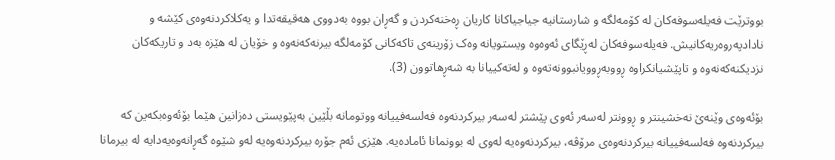بووترێت فه‌یله‌سوفه‌کان له‌ کۆمه‌لگه‌ و شارستانیه‌ جیاجیاکانا کاریان ڕه‌خنه‌کردن و گه‌ڕان بووه‌ به‌دووی هه‌قیقه‌تدا و یه‌کلاکردنه‌وه‌ی کێشه‌ و نادادپه‌روه‌ریه‌کانیش. فه‌یله‌سوفه‌کان له‌ڕێگای ئه‌وه‌وه‌ ویستویانه‌ وه‌ک زۆرینه‌ی تاکه‌کانی کۆمه‌لگه‌ بیرنه‌که‌نه‌وه‌ و خۆیان له‌ هێزه‌ به‌د و تاریکه‌کان نزدیکنه‌که‌نه‌وه‌ و تاپێشیانکراوه‌ ڕووبه‌ڕوویانبوونه‌ته‌وه‌ و له‌ته‌کییانا به‌ شه‌ڕهاتوون (3).

بۆئه‌وه‌ی وێنه‌ێ نه‌خشینتر و ڕوونتر له‌سه‌ر ئه‌وی پێشتر له‌سه‌ر بیرکردنه‌وه‌ فه‌لسه‌فییانه‌ ووتومانه‌ بڵێین به‌پێویستی ده‌زانین هێما بۆئه‌وه‌بکه‌ین که‌ بیرکردنه‌وه‌ فه‌لسه‌فییانه‌ بیرکردنه‌وه‌ی مرۆڤه‌، بیرکردنه‌وه‌یه‌ له‌وی له‌ بوونمانا ئاماده‌یه‌. هێزی ئه‌م جۆره‌ بیرکردنه‌وه‌یه‌ له‌و شێوه‌ گه‌ڕانه‌وه‌یه‌دایه‌ له‌ بیرمانا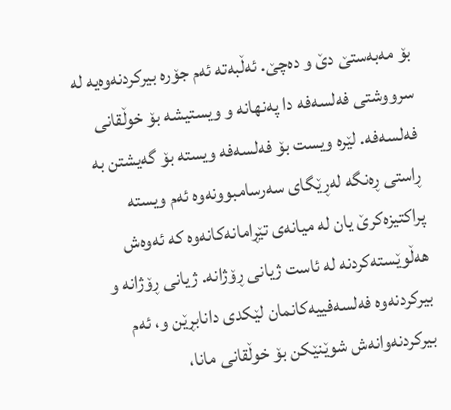بۆ مه‌به‌ستێ دێ و ده‌چێ. ئه‌ڵبه‌ته‌ ئه‌م جۆره‌ بیرکردنه‌وه‌یه‌ له‌ سرووشتی فه‌لسه‌فه‌ دا په‌نهانه‌ و ویستیشه‌ بۆ خوڵقانی فه‌لسه‌فه‌. لێره‌ ویست بۆ فه‌لسه‌فه‌ ویسته‌ بۆ گه‌یشتن به‌ ڕاستی ڕه‌نگه‌ له‌ڕێگای سه‌رسامبوونه‌وه‌ ئه‌م ویسته‌ پراکتیزه‌کرێ یان له‌ میانه‌ی تێڕامانه‌کانه‌وه‌ که‌ ئه‌وه‌ش هه‌ڵوێسته‌کردنه‌ له‌ ئاست ژیانی ڕۆژانه‌. ژیانی ڕۆژانه‌ و بیرکردنه‌وه‌ فه‌لسه‌فییه‌کانمان لێکدی دانابڕێن و، ئه‌م بیرکردنه‌وانه‌ش شوێنێکن بۆ خوڵقانی مانا،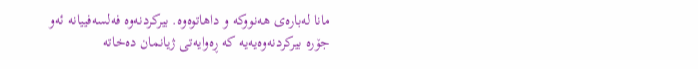مانا له‌باره‌ی هه‌نووکه‌ و داهاتوه‌وه‌. بیرکردنه‌وه‌ فه‌لسه‌فییانه‌ ئه‌و جۆره‌ بیرکردنه‌وه‌یه‌یه‌ که‌ ڕه‌وایه‌تی ژیانمان ده‌خاته‌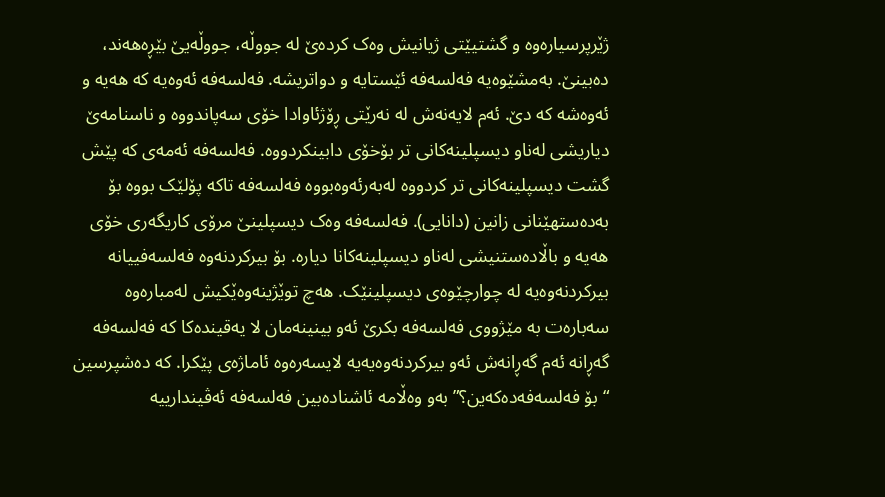ژێرپرسیاره‌وه‌ و گشتیێتی ژیانیش وه‌ک کرده‌ێ له‌ جووڵه‌، جووڵه‌یێ بێڕه‌هه‌ند، ده‌بینێ. به‌مشێوه‌یه‌ فه‌لسه‌فه‌ ئێستایه‌ و دواتریشه‌. فه‌لسه‌فه‌ ئه‌وه‌یه‌ که‌ هه‌یه‌ و ئه‌وه‌شه‌ که‌ دێ. ئه‌م لایه‌نه‌ش له‌ نه‌رێتی ڕۆژئاوادا خۆی سه‌پاندووه‌ و ناسنامه‌ێ دیاریشی له‌ناو دیسپلینه‌کانی تر بۆخۆی دابینکردووه‌. فه‌لسه‌فه‌ ئه‌مه‌ی که‌ پێش گشت دیسپلینه‌کانی تر کردووه‌ له‌به‌رئه‌وه‌بووه‌ فه‌لسه‌فه‌ تاکه‌ پۆلێک بووه‌ بۆ به‌ده‌ستهێنانی زانین (دانایی). فه‌لسه‌فه‌ وه‌ک دیسپلینێ مرۆی کاریگه‌ری خۆی هه‌یه‌ و باڵاده‌ستنیشی له‌ناو دیسپلینه‌کانا دیاره‌. بۆ بیرکردنه‌وه‌ فه‌لسه‌فییانه‌ بیرکردنه‌وه‌یه‌ له‌ چوارچێوه‌ی دیسپلینێک. هه‌چ توێژینه‌وه‌ێکیش له‌مباره‌وه‌ سه‌باره‌ت به‌ مێژووی فه‌لسه‌فه‌ بکرێ ئه‌و بینینه‌مان لا یه‌قینده‌کا که‌ فه‌لسه‌فه‌ گه‌ڕانه‌ ئه‌م گه‌ڕانه‌ش ئه‌و بیرکردنه‌وه‌یه‌یه‌ لایسه‌ره‌وه‌ ئاماژه‌ی پێکرا. که‌ ده‌شپرسین “بۆ فه‌لسه‌فه‌ده‌که‌ین؟” به‌و وه‌ڵامه‌ ئاشناده‌بین فه‌لسه‌فه‌ ئه‌ڤیندارییه‌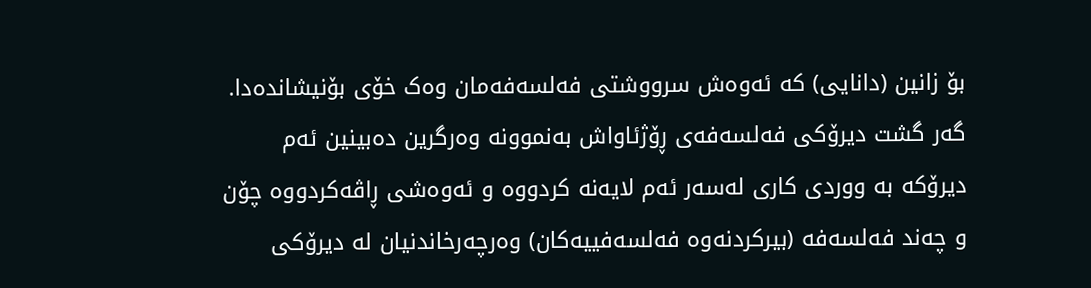بۆ زانین (دانایی) که‌ ئه‌وه‌ش سرووشتی فه‌لسه‌فه‌مان وه‌ک خۆی بۆنیشانده‌دا. گه‌ر گشت دیرۆکی فه‌لسه‌فه‌ی ڕۆژئاواش به‌نموونه‌ وه‌رگرین ده‌بینین ئه‌م دیرۆکه‌ به‌ ووردی کاری له‌سه‌ر ئه‌م لایه‌نه‌ کردووه‌ و ئه‌وه‌شی ڕاڤه‌کردووه‌ چۆن و چه‌ند فه‌لسه‌فه‌ (بیرکردنه‌وه‌ فه‌لسه‌فییه‌کان) وه‌رچه‌رخاندنیان له‌ دیرۆکی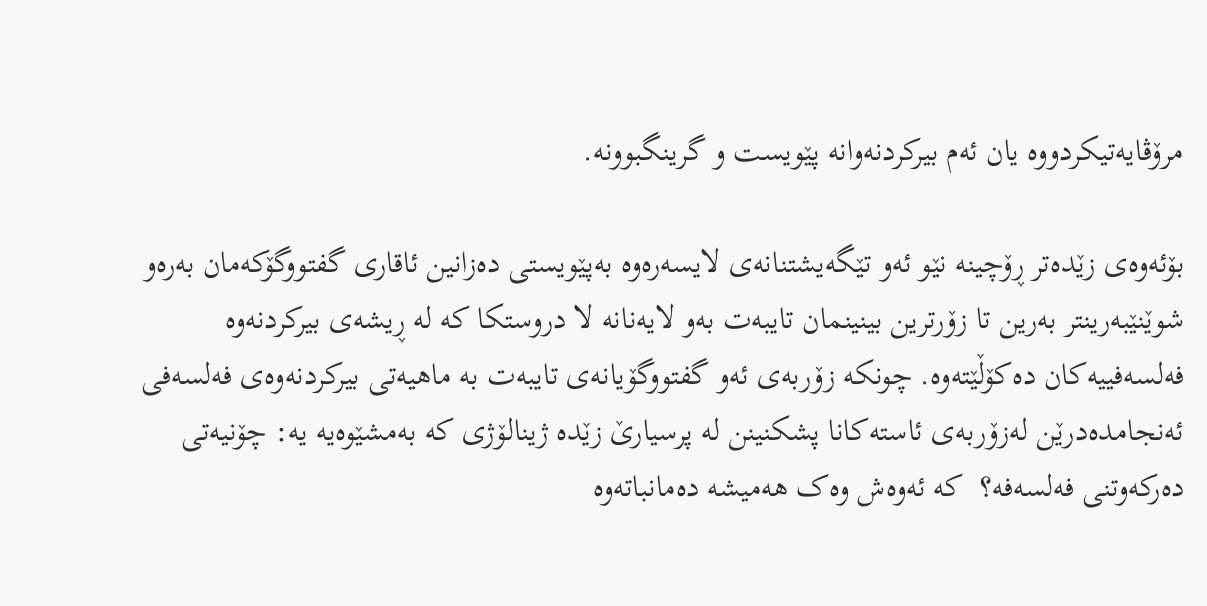مرۆڤایه‌تیکردووه‌ یان ئه‌م بیرکردنه‌وانه‌ پێویست و گرینگبوونه‌.

بۆئه‌وه‌ی زێده‌تر ڕۆچینه‌ نێو ئه‌و تێگه‌یشتنانه‌ی لایسه‌ره‌وه‌ به‌پێویستی ده‌زانین ئاقاری گفتووگۆکه‌مان به‌ره‌و شوێنێبه‌رینتر به‌رین تا زۆرترین بینینمان تایبه‌ت به‌و لایه‌نانه‌ لا دروستکا که‌ له‌ ڕیشه‌ی بیرکردنه‌وه‌ فه‌لسه‌فییه‌کان ده‌کۆڵێته‌وه‌. چونکه‌ زۆربه‌ی ئه‌و گفتووگۆیانه‌ی تایبه‌ت به‌ ماهیه‌تی بیرکردنه‌وه‌ی فه‌لسه‌فی ئه‌نجامده‌درێن له‌زۆربه‌ی ئاسته‌کانا پشکنینن له‌ پرسیارێ زێده‌ ژینالۆژی که‌ به‌مشێوه‌یه‌ یه‌: چۆنیه‌تی ده‌رکه‌وتنی فه‌لسه‌فه‌؟  که‌ ئه‌وه‌ش وه‌ک هه‌میشه‌ ده‌مانباته‌وه‌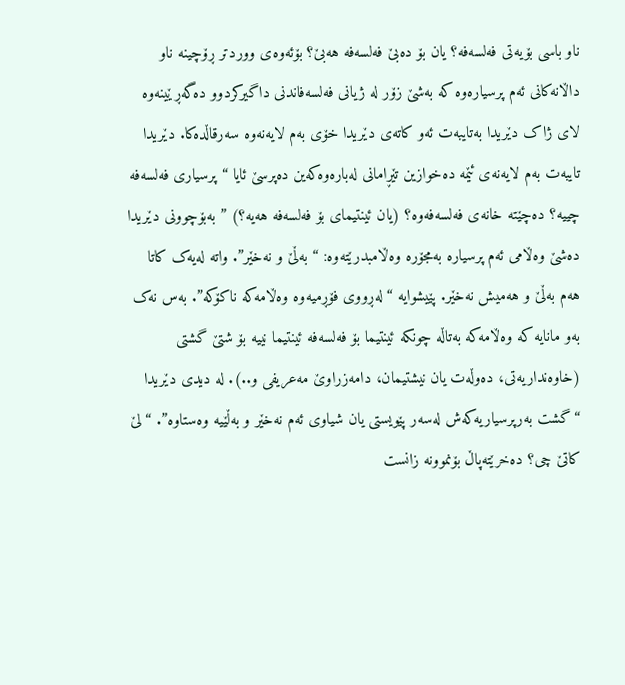ناو باسی بۆیه‌تی فه‌لسه‌فه‌؟ یان بۆ ده‌بێ فه‌لسه‌فه‌ هه‌بێ؟ بۆئه‌وه‌ی ووردتر ڕۆچینه‌ ناو داڵانه‌کانی ئه‌م پرسیاره‌وه‌ که‌ به‌شێ زۆر له‌ ژیانی فه‌لسه‌فاندنی داگیرکردوو ده‌گه‌ڕێینه‌وه‌ لای ژاک دێریدا به‌تایبه‌ت ئه‌و کاته‌ی دێریدا خۆی به‌م لایه‌نه‌وه‌ سه‌رقاڵده‌کا. دێریدا تایبه‌ت به‌م لایه‌نه‌ی ئێمه‌ ده‌خوازین تێڕامانی له‌باره‌وه‌که‌ین ده‌پرسێ ئایا “پرسیاری فه‌لسه‌فه‌ چییه‌؟ ده‌چێته‌ خانه‌ی فه‌لسه‌فه‌وه‌؟ (یان ئینتیمای بۆ فه‌لسه‌فه‌ هه‌یه‌؟) ” به‌بۆچوونی دێریدا ده‌شێ وه‌ڵامی ئه‌م پرسیاره‌ به‌مجۆره‌ وه‌ڵامبدرێته‌وه‌: “به‌ڵێ و نه‌خێر”. واته‌ له‌یه‌ک کاتا هه‌م به‌ڵێ و هه‌میش نه‌خێر. پێیشوایه‌ “له‌ڕووی فۆڕمیه‌وه‌ وه‌ڵامه‌که‌ ناکۆکه‌”. به‌س نه‌ک به‌و مانایه‌ که‌ وه‌ڵامه‌که‌ به‌تاڵه‌ چونکه‌ ئینتیما بۆ فه‌لسه‌فه‌ ئینتیما نییه‌ بۆ شتێ گشتی (خاوه‌نداریه‌تی، ده‌وڵه‌ت یان نیشتیمان، دامه‌زراوێ مه‌عریفی و..). له‌ دیدی دێریدا “گشت به‌رپرسیاریه‌که‌ش له‌سه‌ر پێویستی یان شیاوی ئه‌م نه‌خێر و به‌ڵێیه‌ وه‌ستاوه‌”. “لێ کاتێ چی؟ ده‌خرێته‌پاڵ بۆنموونه‌ زانست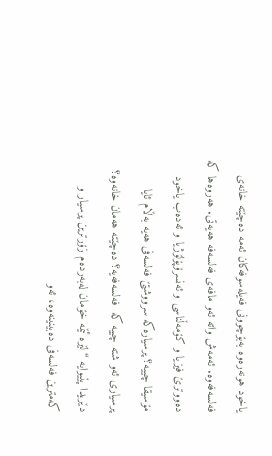یاخود هونه‌ره‌وه‌ به‌بۆچوونی فه‌یله‌سوفه‌کان ئه‌مه‌ ده‌چێته‌ خانه‌ی فه‌لسه‌فه‌وه‌. ئه‌مه‌ش واته‌ ئه‌و مافه‌ی فه‌لسه‌فه‌ هه‌یه‌تی. هه‌روه‌ها که‌ ده‌ووترێ فیزیا و کۆمه‌ڵناسی و ئه‌نسرۆپۆلۆژیا و ئه‌ده‌ب یاخود مۆسیقا چییه‌؟ پرسیاره‌که‌ سرووشتێ فه‌لسه‌فی هه‌یه‌ به‌ڵام ئایا پرسیاری ئه‌و شته‌ چییه‌ که‌  فه‌لسه‌فه‌یه‌؟ ده‌چێته‌ هه‌مان خانه‌وه‌؟ دێریدا پێیوایه‌ “لێره‌ ئێمه‌ خۆمان له‌به‌رده‌م زۆرترین پرسیار و که‌مترین فه‌لسه‌فی ده‌بینینه‌وه‌، ئه‌و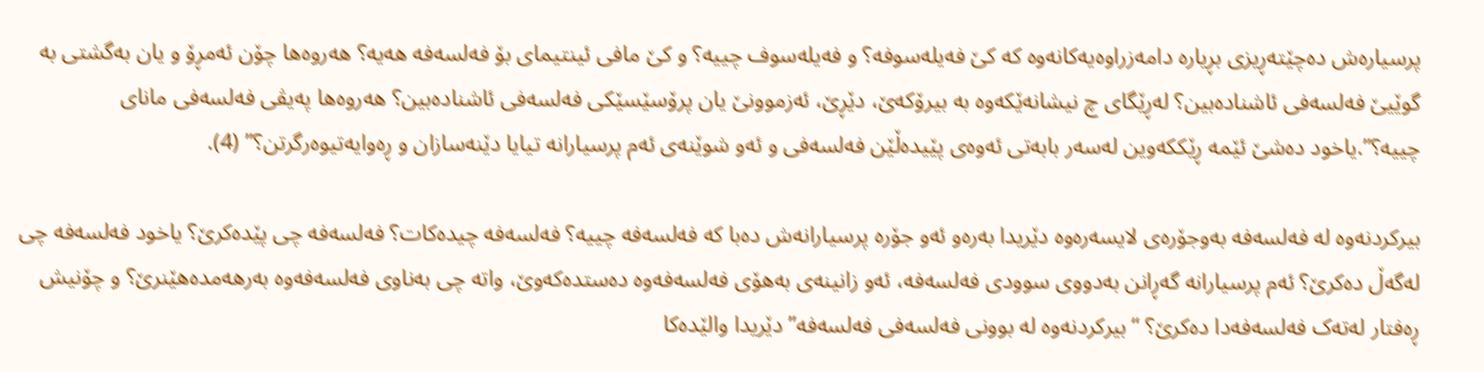پرسیاره‌ش ده‌چێته‌ڕیزی بڕیاره‌ دامه‌زراوه‌یه‌کانه‌وه‌ که‌ کێ فه‌یله‌سوفه‌؟ و فه‌یله‌سوف چییه‌؟ و کێ مافی ئینتیمای بۆ فه‌لسه‌فه‌ هه‌یه‌؟ هه‌روه‌ها چۆن ئه‌مڕۆ و یان به‌گشتی به‌ گوێیێ فه‌لسه‌فی ئاشناده‌بین؟ له‌ڕێگای چ نیشانه‌ێکه‌وه‌ به‌ بیرۆکه‌ێ، دێڕێ، ئه‌زموونێ یان پرۆسێسێکی فه‌لسه‌فی ئاشناده‌بین؟ هه‌روه‌ها په‌یڤی فه‌لسه‌فی مانای چییه‌؟”.یاخود ده‌شێ ئێمه‌ ڕێککه‌وین له‌سه‌ر بابه‌تی ئه‌وه‌ی پێیده‌ڵێن فه‌لسه‌فی و ئه‌و شوێنه‌ی ئه‌م پرسیارانه‌ تیایا دێنه‌سازان و ڕه‌وایه‌تیوه‌رگرتن؟” (4).

بیرکردنه‌وه‌ له‌ فه‌لسه‌فه‌ به‌وجۆره‌ی لایسه‌ره‌وه‌ دێریدا به‌ره‌و ئه‌و جۆره‌ پرسیارانه‌ش ده‌با که‌ فه‌لسه‌فه‌ چییه‌؟ فه‌لسه‌فه‌ چیده‌کات؟ فه‌لسه‌فه‌ چی پێده‌کرێ؟ یاخود فه‌لسه‌فه‌ چی له‌گه‌ڵ ده‌کرێ؟ ئه‌م پرسیارانه‌ گه‌ڕانن به‌دووی سوودی فه‌لسه‌فه‌، ئه‌و زانینه‌ی به‌هۆی فه‌لسه‌فه‌وه‌ ده‌ستده‌که‌وێ، واته‌ چی به‌ناوی فه‌لسه‌فه‌وه‌ به‌رهه‌مده‌هێنرێ؟ و چۆنیش ڕه‌فتار له‌ته‌ک فه‌لسه‌فه‌دا ده‌کرێ؟ “بیرکردنه‌وه‌ له‌ بوونی فه‌لسه‌فی فه‌لسه‌فه‌” دێریدا والێده‌کا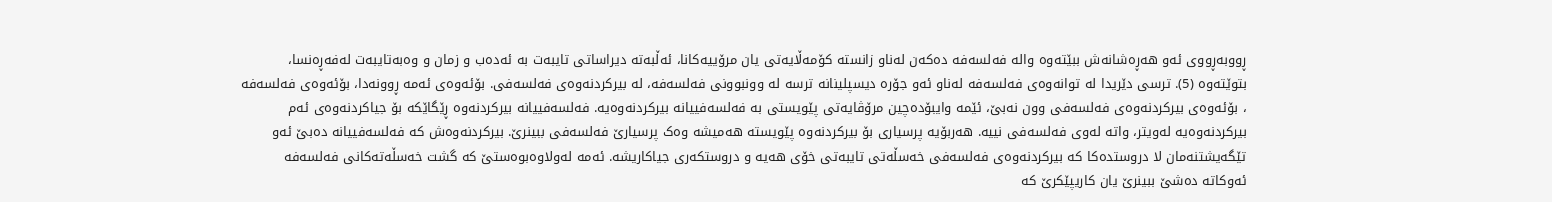ڕووبه‌ڕووی ئه‌و هه‌ڕه‌شانه‌ش ببێته‌وه‌ واله‌ فه‌لسه‌فه‌ ده‌که‌ن له‌ناو زانسته‌ کۆمه‌ڵایه‌تی یان مرۆییه‌کانا، ئه‌ڵبه‌ته‌ دیراساتی تایبه‌ت به‌ ئه‌ده‌ب و زمان و وه‌به‌تایبه‌ت له‌فه‌ڕه‌نسا، بتوێته‌وه‌ (5). ترسی دێریدا له‌ توانه‌وه‌ی فه‌لسه‌فه‌ له‌ناو ئه‌و جۆره‌ دیسپلینانه‌ ترسه‌ له‌ وونبوونی فه‌لسه‌فه‌، له‌ بیرکردنه‌وه‌ی فه‌لسه‌فی. بۆئه‌وه‌ی ئه‌مه‌ ڕوونه‌دا، بۆئه‌وه‌ی فه‌لسه‌فه‌ ، بۆئه‌وه‌ی بیرکردنه‌وه‌ی فه‌لسه‌فی وون نه‌بێ، ئێمه‌ وایبۆده‌چین مرۆڤایه‌تی پێویستی به‌ فه‌لسه‌فییانه‌ بیرکردنه‌وه‌یه‌. فه‌لسه‌فییانه‌ بیرکردنه‌وه‌ ڕێگاێکه‌ بۆ جیاکردنه‌وه‌ی ئه‌م بیرکردنه‌وه‌یه‌ له‌ویتر، واته‌ له‌وی فه‌لسه‌فی نییه‌. هه‌ربۆیه‌ پرسیاری بۆ بیرکردنه‌وه‌ پێویسته‌ هه‌میشه‌ وه‌ک پرسیارێ فه‌لسه‌فی ببینرێ. بیرکردنه‌وه‌ش که‌ فه‌لسه‌فییانه‌ ده‌بێ ئه‌و تێگه‌یشتنه‌مان لا دروستده‌کا که‌ بیرکردنه‌وه‌ی فه‌لسه‌فی خه‌سڵه‌تی تایبه‌تی خۆی هه‌یه‌ و دروستکه‌ری جیاکاریشه‌. ئه‌مه‌ له‌ولاوه‌بوه‌ستێ که‌ گشت خه‌سڵه‌ته‌کانی فه‌لسه‌فه‌ ئه‌وکاته‌ ده‌شێ ببینرێ یان کاریپێکرێ که‌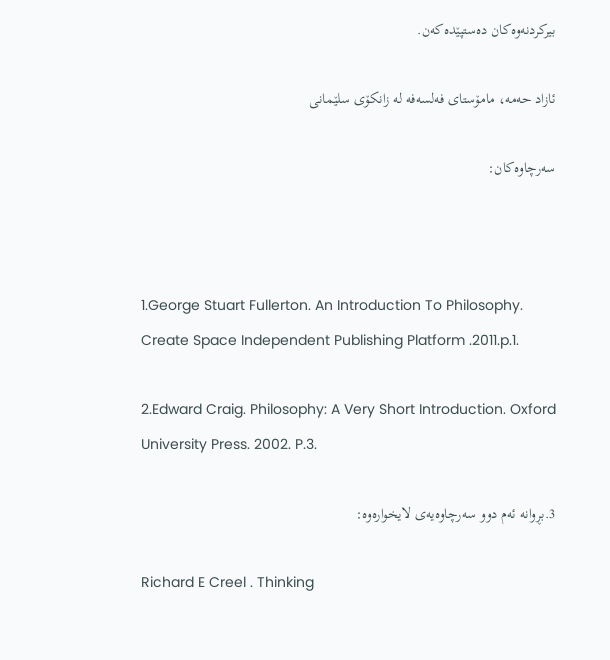بیرکردنه‌وه‌کان ده‌ستپێده‌که‌ن.

ئازاد حه‌مه‌، مامۆستای فه‌لسه‌فه‌ له‌ زانکۆی سلێمانی

سه‌رچاوه‌کان:



1.George Stuart Fullerton. An Introduction To Philosophy. Create Space Independent Publishing Platform .2011.p.1.

2.Edward Craig. Philosophy: A Very Short Introduction. Oxford University Press. 2002. P.3.

3.بڕوانه‌ ئه‌م دوو سه‌رچاوه‌یه‌ی لایخواره‌وه‌:

Richard E Creel . Thinking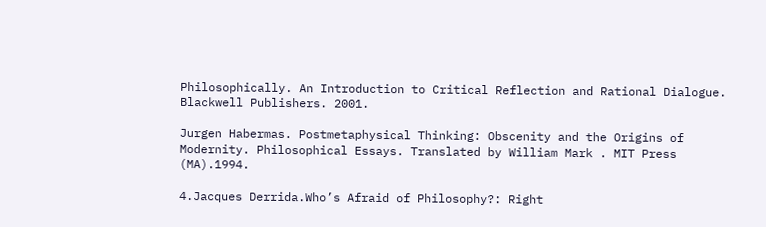Philosophically. An Introduction to Critical Reflection and Rational Dialogue. Blackwell Publishers. 2001.

Jurgen Habermas. Postmetaphysical Thinking: Obscenity and the Origins of Modernity. Philosophical Essays. Translated by William Mark . MIT Press (MA).1994.

4.Jacques Derrida.Who’s Afraid of Philosophy?: Right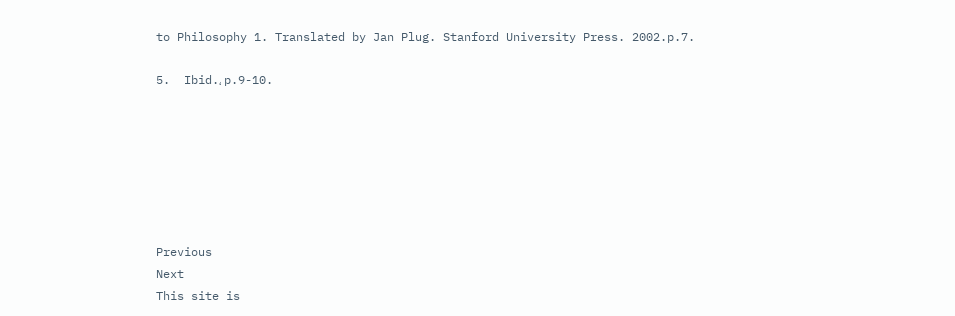to Philosophy 1. Translated by Jan Plug. Stanford University Press. 2002.p.7.

5.  Ibid.، p.9-10.







Previous
Next
This site is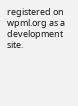registered on wpml.org as a development site.